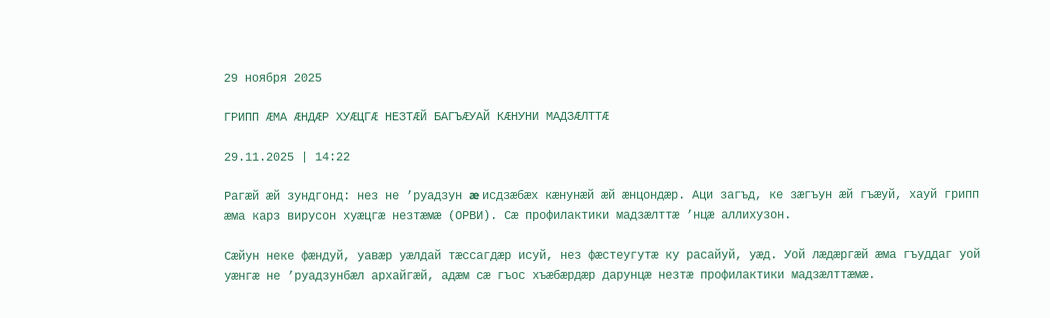29 ноября 2025

ГРИПП ÆМА ÆНДÆР ХУÆЦГÆ НЕЗТÆЙ БАГЪÆУАЙ КÆНУНИ МАДЗÆЛТТÆ

29.11.2025 | 14:22

Рагæй æй зундгонд: нез не ’руадзун æ исдзæбæх кæнунæй æй æнцондæр. Аци загъд, ке зæгъун æй гъæуй, хауй грипп æма карз вирусон хуæцгæ незтæмæ (ОРВИ). Сæ профилактики мадзæлттæ ’нцæ аллихузон.

Сæйун неке фæндуй, уавæр уæлдай тæссагдæр исуй, нез фæстеугутæ ку расайуй, уæд. Уой лæдæргæй æма гъуддаг уой уæнгæ не ’руадзунбæл архайгæй, адæм сæ гъос хъæбæрдæр дарунцæ незтæ профилактики мадзæлттæмæ.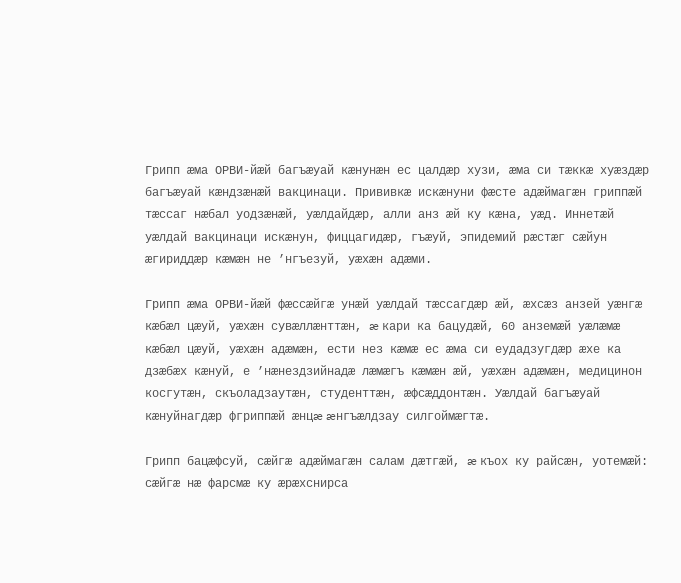Грипп æма ОРВИ-йæй багъæуай кæнунæн ес цалдæр хузи, æма си тæккæ хуæздæр багъæуай кæндзæнæй вакцинаци. Прививкæ искæнуни фæсте адæймагæн гриппæй тæссаг нæбал уодзæнæй, уæлдайдæр, алли анз æй ку кæна, уæд. Иннетæй уæлдай вакцинаци искæнун, фиццагидæр, гъæуй, эпидемий рæстæг сæйун æгириддæр кæмæн не ’нгъезуй, уæхæн адæми.

Грипп æма ОРВИ-йæй фæссæйгæ унæй уæлдай тæссагдæр æй, æхсæз анзей уæнгæ кæбæл цæуй, уæхæн сувæллæнттæн, æ кари ка бацудæй, 60 анземæй уæлæмæ кæбæл цæуй, уæхæн адæмæн, ести нез кæмæ ес æма си еудадзугдæр æхе ка дзæбæх кæнуй, е ’нæнездзийнадæ лæмæгъ кæмæн æй, уæхæн адæмæн, медицинон косгутæн, скъоладзаутæн, студенттæн, æфсæддонтæн. Уæлдай багъæуай кæнуйнагдæр фгриппæй æнцæ æнгъæлдзау силгоймæгтæ.

Грипп бацæфсуй, сæйгæ адæймагæн салам дæтгæй, æ къох ку райсæн, уотемæй: сæйгæ нæ фарсмæ ку æрæхснирса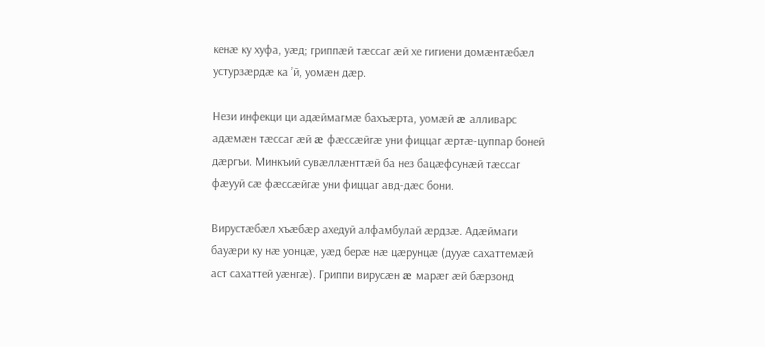кенæ ку хуфа, уæд; гриппæй тæссаг æй хе гигиени домæнтæбæл устурзæрдæ ка ’й, уомæн дæр.

Нези инфекци ци адæймагмæ бахъæрта, уомæй æ алливарс адæмæн тæссаг æй æ фæссæйгæ уни фиццаг æртæ-цуппар боней дæргъи. Минкъий сувæллæнттæй ба нез бацæфсунæй тæссаг фæууй сæ фæссæйгæ уни фиццаг авд-дæс бони.

Вирустæбæл хъæбæр ахедуй алфамбулай æрдзæ. Адæймаги бауæри ку нæ уонцæ, уæд берæ нæ цæрунцæ (дууæ сахаттемæй аст сахаттей уæнгæ). Гриппи вирусæн æ марæг æй бæрзонд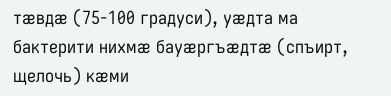тæвдæ (75-100 градуси), уæдта ма бактерити нихмæ бауæргъæдтæ (спъирт, щелочь) кæми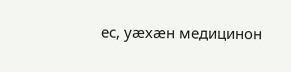ес, уæхæн медицинон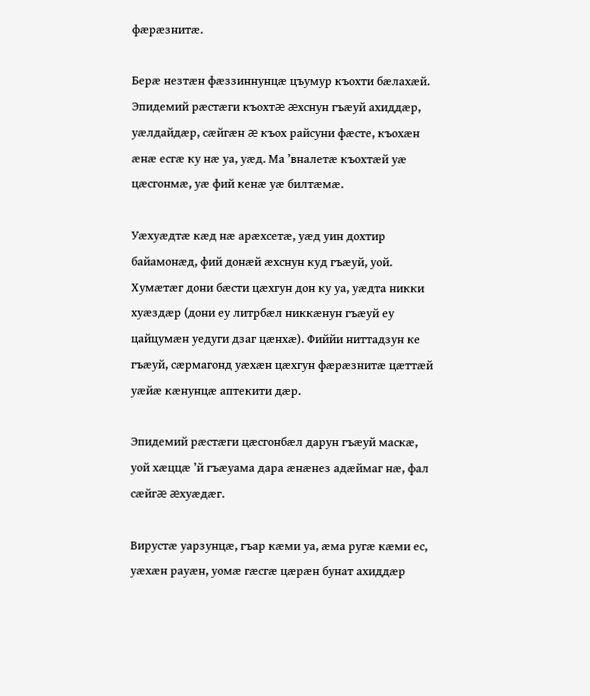фæрæзнитæ.

Берæ незтæн фæззиннунцæ цъумур къохти бæлахæй. Эпидемий рæстæги къохтæ æхснун гъæуй ахиддæр, уæлдайдæр, сæйгæн æ къох райсуни фæсте, къохæн æнæ есгæ ку нæ уа, уæд. Ма ’вналетæ къохтæй уæ цæсгонмæ, уæ фий кенæ уæ билтæмæ.

Уæхуæдтæ кæд нæ арæхсетæ, уæд уин дохтир байамонæд, фий донæй æхснун куд гъæуй, уой. Хумæтæг дони бæсти цæхгун дон ку уа, уæдта никки хуæздæр (дони еу литрбæл никкæнун гъæуй еу цайцумæн уедуги дзаг цæнхæ). Фиййи ниттадзун ке гъæуй, сæрмагонд уæхæн цæхгун фæрæзнитæ цæттæй уæйæ кæнунцæ аптекити дæр.

Эпидемий рæстæги цæсгонбæл дарун гъæуй маскæ, уой хæццæ ’й гъæуама дара æнæнез адæймаг нæ, фал сæйгæ æхуæдæг.

Вирустæ уарзунцæ, гъар кæми уа, æма ругæ кæми ес, уæхæн рауæн, уомæ гæсгæ цæрæн бунат ахиддæр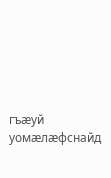гъæуй уомæлæфснайд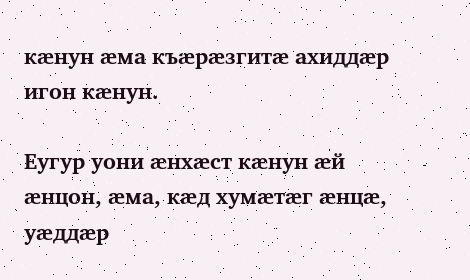кæнун æма къæрæзгитæ ахиддæр игон кæнун.

Еугур уони æнхæст кæнун æй æнцон, æма, кæд хумæтæг æнцæ, уæддæр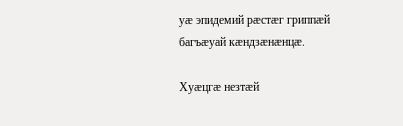уæ эпидемий рæстæг гриппæй багъæуай кæндзæнæнцæ.

Хуæцгæ незтæй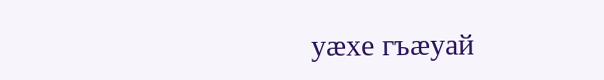уæхе гъæуай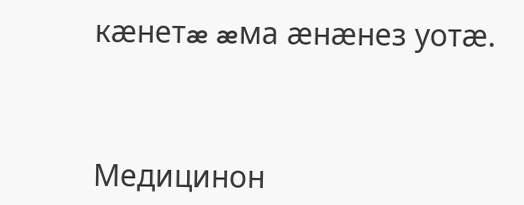кæнетæ æма æнæнез уотæ.



Медицинон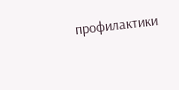профилактики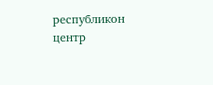республикон центр